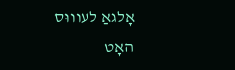אָלגאַ לעוווּס האָט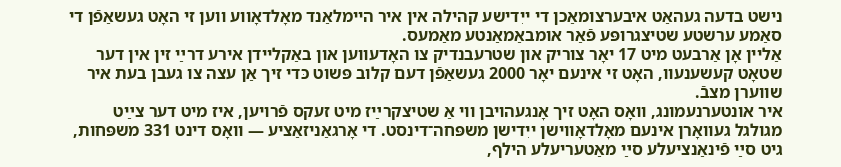נישט בדעה געהאַט איבערצומאַכן די ייִדישע קהילה אין איר היימלאַנד מאָלדאָווע ווען זי האָט געשאַפֿן די סאַמע ערשטע שטיצגרופּע פֿאַר אומבאַמאַנטע מאַמעס.
אַליין אָן אַרבעט מיט 17 יאָר צוריק און שטרעבנדיק צו האָדעווען און באַקליידן אירע דרײַ זין אין דער שטאָט קעשענעוו, האָט זי אינעם יאָר 2000 געשאַפֿן דעם קלוב פּשוט כּדי זיך אַן עצה צו געבן בעת איר שווערן מצבֿ.
איר אונטערנעמונג, וואָס האָט זיך אָנגעהויבן ווי אַ שטיצקרײַז מיט זעקס פֿרויען, איז מיט דער צײַט מגולגל געוואָרן אינעם מאָלדאָווישן ייִדישן משפּחה־דינסט. די אָרגאַניזאַציע — וואָס דינט 331 משפּחות, גיט סײַ פֿינאַנציעלע סײַ מאַטעריעלע הילף,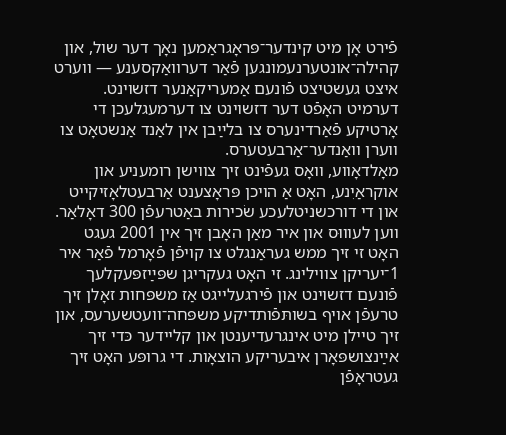פֿירט אָן מיט קינדער־פּראָגראַמען נאָך דער שול, און קהילה־אונטערנעמונגען פֿאַר דערוואַקסענע — ווערט איצט געשטיצט פֿונעם אַמעריקאַנער דזשוינט.
דערמיט האָפֿט דער דזשוינט צו דערמעגלעכן די אָרטיקע פֿאַרדינערס צו בלײַבן אין לאַנד אַנשטאָט צו ווערן וואַנדער־אַרבעטערס.
מאָלדאָווע, וואָס געפֿינט זיך צווישן רומעניע און אוקראַיִנע, האָט אַ הויכן פּראָצענט אַרבעטלאָזיקייט און די דורכשניטלעכע שׂכירות באַטרעפֿן 300 דאָלאַר. ווען לעוווּס און איר מאַן האָבן זיך אין 2001 געגט האָט זי זיך ממש געראַנגלט צו קויפֿן פֿאָרמל פֿאַר איר 1־יעריקן צווילינג. זי האָט געקריגן שפּײַזפּעקלעך פֿונעם דזשוינט און פֿירגעלייגט אַז משפּחות זאָלן זיך טרעפֿן אויף בשותּפֿותדיקע משפּחה־וועטשערעס, און זיך טיילן מיט אינגרעדיענטן און קליידער כּדי זיך אײַנצושפּאָרן איבעריקע הוצאָות. די גרופּע האָט זיך געטראָפֿן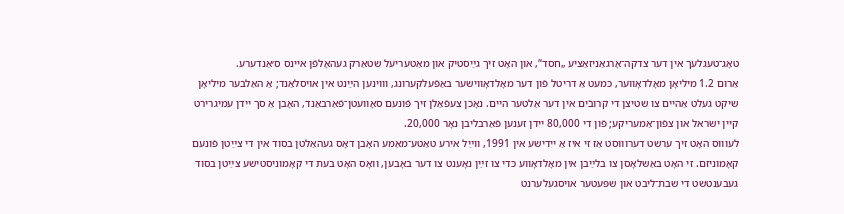טאָג־טעגלעך אין דער צדקה־אָרגאַניזאַציע „חסד“, און האָט זיך גײַסטיק און מאַטעריעל שטאַרק געהאָלפֿן איינס ס׳אַנדערע.
אַרום 1.2 מיליאָן מאָלדאָווער, כּמעט אַ דריטל פֿון דער מאָלדאָווישער באַפֿעלקערונג, וווינען הײַנט אין אויסלאַנד; אַ האַלבער מיליאָן שיקט געלט אַהיים צו שטיצן די קרובֿים אין דער אַלטער היים. נאָכן צעפֿאַלן זיך פֿונעם סאָוועטן־פֿאַרבאַנד, האָבן אַ סך ייִדן עמיגרירט קיין ישׂראל און צפֿון־אַמעריקע; פֿון די 80,000 ייִדן זענען פֿאַרבליבן נאָר 20,000.
לעוווּס האָט זיך ערשט דערוווּסט אַז זי איז אַ ייִדישע אין 1991, ווײַל אירע טאַטע־מאַמע האָבן דאָס געהאַלטן בסוד אין די צײַטן פֿונעם קאָמוניזם. זי האָט באַשלאָסן צו בלײַבן אין מאָלדאָווע כּדי צו זײַן נאָענט צו דער באָבען, וואָס האָט בעת די קאָמוניסטישע צײַטן בסוד געבענטשט די שבת־ליבט און שפּעטער אויסגעלערנט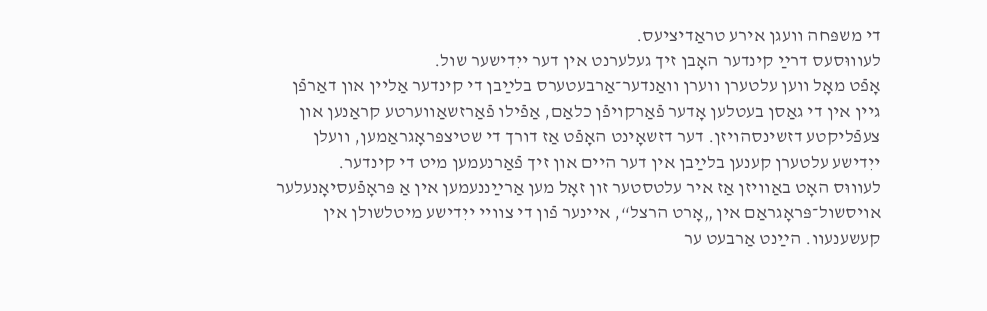די משפּחה וועגן אירע טראַדיציעס.
לעוווּסעס דרײַ קינדער האָבן זיך געלערנט אין דער ייִדישער שול.
אָפֿט מאָל ווען עלטערן ווערן וואַנדער־אַרבעטערס בלײַבן די קינדער אַליין און דאַרפֿן גיין אין די גאַסן בעטלען אָדער פֿאַרקויפֿן כלאַם, אַפֿילו פֿאַרזשאַווערטע קראַנען און צעפֿליקטע דזשינסהויזן. דער דזשאָינט האָפֿט אַז דורך די שטיצפּראָגראַמען, וועלן ייִדישע עלטערן קענען בלײַבן אין דער היים און זיך פֿאַרנעמען מיט די קינדער.
לעוווּס האָט באַוויזן אַז איר עלטסטער זון זאָל מען אַרײַננעמען אין אַ פּראָפֿעסיאָנעלער אויסשול־פּראָגראַם אין „אָרט הרצל“, איינער פֿון די צוויי ייִדישע מיטלשולן אין קעשענעוו. הײַנט אַרבעט ער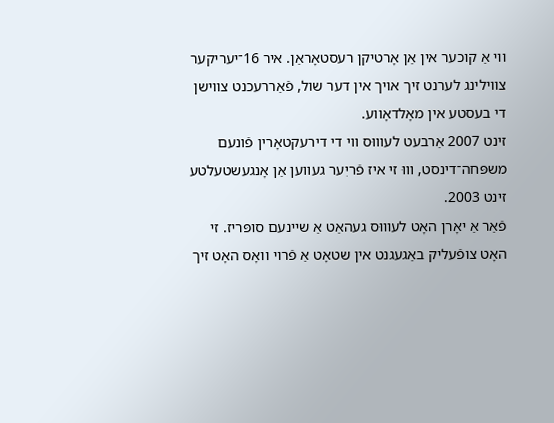ווי אַ קוכער אין אַן אָרטיקן רעסטאָראַן. איר 16־יעריקער צווילינג לערנט זיך אויך אין דער שול, פֿאַררעכנט צווישן די בעסטע אין מאָלדאָווע.
זינט 2007 אַרבעט לעוווּס ווי די דירעקטאָרין פֿונעם משפּחה־דינסט, וווּ זי איז פֿריִער געווען אַן אָנגעשטעלטע זינט 2003.
פֿאַר אַ יאָרן האָט לעוווּס געהאַט אַ שיינעם סופּריז. זי האָט צופֿעליק באַגעגנט אין שטאָט אַ פֿרוי וואָס האָט זיך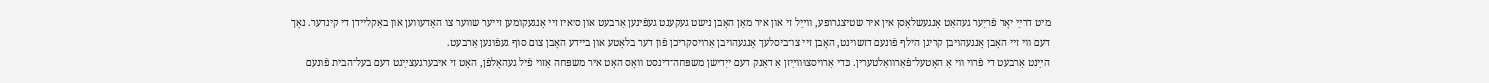מיט דרײַ יאָר פֿריִער געהאַט אָנגעשלאָסן אין איר שטיצגרופּע, ווײַל זי און איר מאַן האָבן נישט געקענט געפֿינען אַרבעט און ס׳איז זיי אָנגעקומען זייער שווער צו האָדעווען און באַקליידן די קינדער. נאָך דעם ווי זיי האָבן אָנגעהויבן קריגן הילף פֿונעם דזשוינט, האָבן זיי צו־ביסלעך אָנגעהויבן אַרויסקריכן פֿון דער בלאָטע און ביידע האָבן צום סוף געפֿונען אַרבעט.
הײַנט אַרבעט די פֿרוי ווי אַ האָטעל־פֿאַרוואַלטערין. כּדי אַרויסצוּווײַזן אַ דאַנק דעם ייִדישן משפּחה־דינסט וואָס האָט איר משפּחה אַזוי פֿיל געהאָלפֿן, האָט זי איבערגעצײַגט דעם בעל־הבית פֿונעם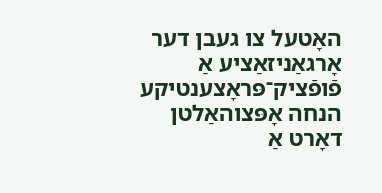האָטעל צו געבן דער אָרגאַניזאַציע אַ פֿופֿציק־פּראָצענטיקע הנחה אָפּצוהאַלטן דאָרט אַ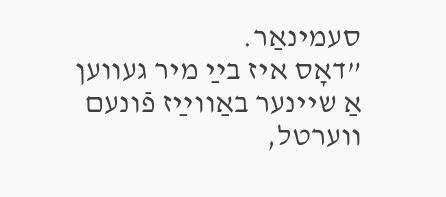סעמינאַר.
”דאָס איז בײַ מיר געווען אַ שיינער באַווײַז פֿונעם ווערטל,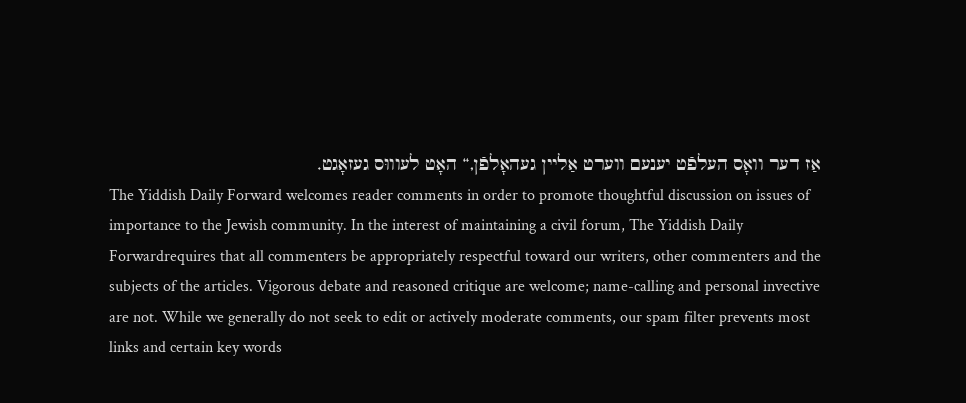אַז דער וואָס העלפֿט יענעם ווערט אַליין געהאָלפֿן,“ האָט לעוווּס געזאָגט.
The Yiddish Daily Forward welcomes reader comments in order to promote thoughtful discussion on issues of importance to the Jewish community. In the interest of maintaining a civil forum, The Yiddish Daily Forwardrequires that all commenters be appropriately respectful toward our writers, other commenters and the subjects of the articles. Vigorous debate and reasoned critique are welcome; name-calling and personal invective are not. While we generally do not seek to edit or actively moderate comments, our spam filter prevents most links and certain key words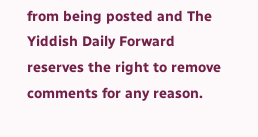from being posted and The Yiddish Daily Forward reserves the right to remove comments for any reason.